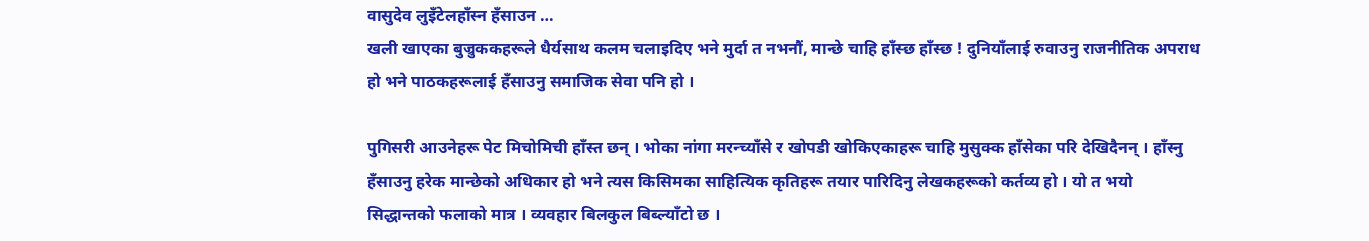वासुदेव लुइँटेलहाँस्न हँसाउन …
खली खाएका बुज्रुककहरूले धैर्यसाथ कलम चलाइदिए भने मुर्दा त नभनौं, मान्छे चाहि हाँस्छ हाँस्छ ! दुनियाँलाई रुवाउनु राजनीतिक अपराध हो भने पाठकहरूलाई हँसाउनु समाजिक सेवा पनि हो ।

पुगिसरी आउनेहरू पेट मिचोमिची हाँस्त छन् । भोका नांगा मरन्च्याँसे र खोपडी खोकिएकाहरू चाहि मुसुक्क हाँसेका परि देखिदैनन् । हाँस्नु हँसाउनु हरेक मान्छेको अधिकार हो भने त्यस किसिमका साहित्यिक कृतिहरू तयार पारिदिनु लेखकहरूको कर्तव्य हो । यो त भयो सिद्धान्तको फलाको मात्र । व्यवहार बिलकुल बिब्ल्याँटो छ ।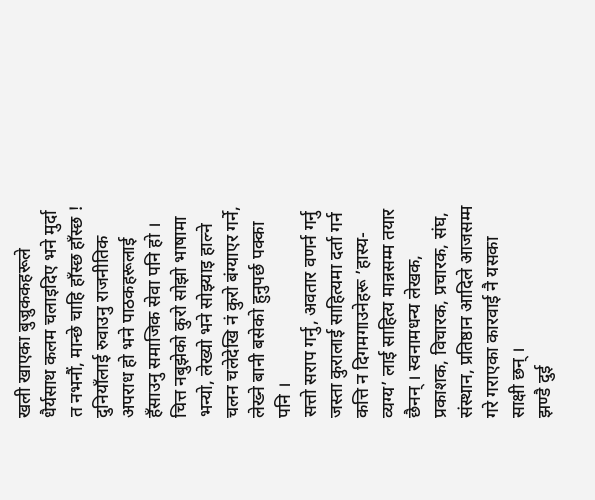खली खाएका बुज्रुककहरूले धैर्यसाथ कलम चलाइदिए भने मुर्दा त नभनौं, मान्छे चाहि हाँस्छ हाँस्छ ! दुनियाँलाई रुवाउनु राजनीतिक अपराध हो भने पाठकहरूलाई हँसाउनु समाजिक सेवा पनि हो ।
चित्त नबुझेको कुरो सोझो भाषामा भन्यो, लेख्यो भने सोझ्याइ हाल्ने चलन चलेदेखि नं कुरो बंग्याएर गर्ने, लेख्ने बानी बसेको हुनुपर्छ पक्का पनि ।
सत्तो सराप गर्नु, अवतार वणर्न गर्नु जस्ता कुरालाई साहित्यमा दर्ता गर्न कत्ति न दिगमगाउनेहरू ’हास्य-व्यग्य’ लाई साहित्य मान्नसम्म तयार छैनन् । स्वनामधन्य लेखक, प्रकाशक, विचारक, प्रचारक, संघ, संस्थान, प्रतिष्ठान आदिले आजसम्म गरे गराएका कारवाई नै यसका साक्षी छन् ।
झण्डै दुई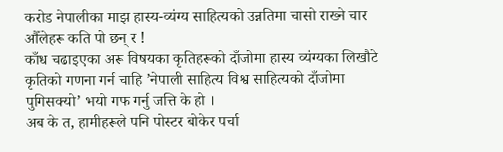करोड नेपालीका माझ हास्य-व्यंग्य साहित्यको उन्नतिमा चासो राख्ने चार औँलेहरू कति पो छन् र !
काँध चढाइएका अरू विषयका कृतिहरूको दाँजोमा हास्य व्यंग्यका लिखौटे कृतिको गणना गर्न चाहि ’नेपाली साहित्य विश्व साहित्यको दाँजोमा पुगिसक्यो’ भयो गफ गर्नु जत्ति के हो ।
अब के त, हामीहरूले पनि पोस्टर बोकेर पर्चा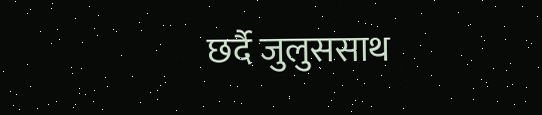छर्दै जुलुससाथ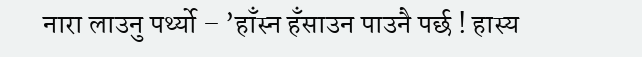नारा लाउनु पर्थ्यो – ’हाँस्न हँसाउन पाउनै पर्छ ! हास्य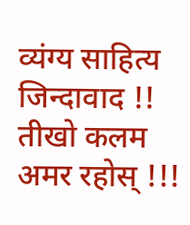व्यंग्य साहित्य जिन्दावाद !! तीखो कलम अमर रहोस् !!!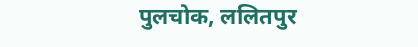पुलचोक, ललितपुर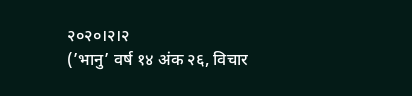२०२०।२।२
(’भानु’ वर्ष १४ अंक २६, विचार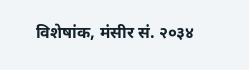विशेषांक, मंसीर सं. २०३४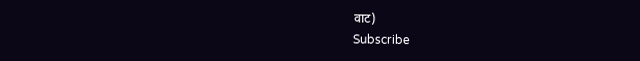वाट)
Subscribe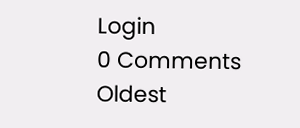Login
0 Comments
Oldest